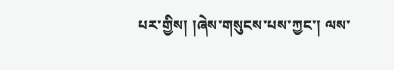པར་གྱིས། །ཞེས་གསུངས་པས་ཀྱང་། ལས་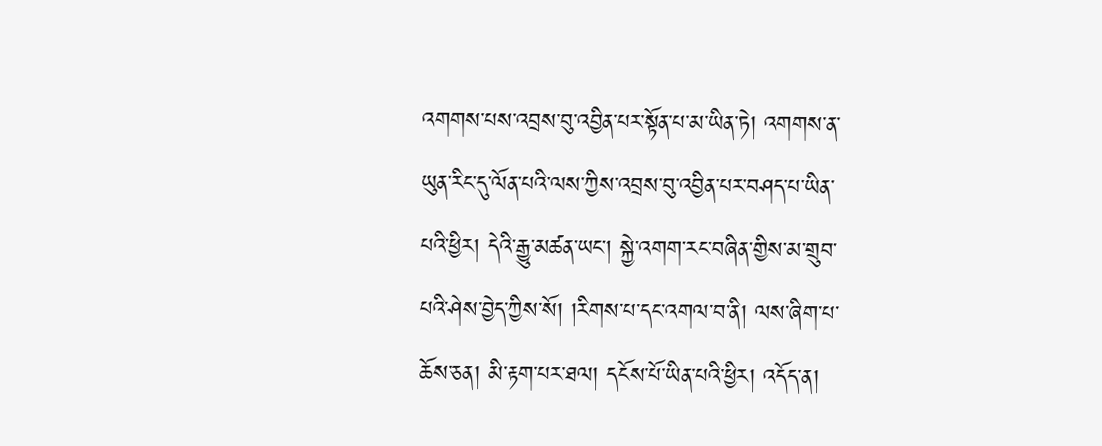འགགས་པས་འབྲས་བུ་འབྱིན་པར་སྟོན་པ་མ་ཡིན་ཏེ། འགགས་ན་ཡུན་རིང་དུ་ལོན་པའི་ལས་ཀྱིས་འབྲས་བུ་འབྱིན་པར་བཤད་པ་ཡིན་པའི་ཕྱིར། དེའི་རྒྱུ་མཚན་ཡང་། སྐྱེ་འགག་རང་བཞིན་གྱིས་མ་གྲུབ་པའི་ཤེས་བྱེད་ཀྱིས་སོ། །རིགས་པ་དང་འགལ་བ་ནི། ལས་ཞིག་པ་ཆོས་ཅན། མི་རྟག་པར་ཐལ། དངོས་པོ་ཡིན་པའི་ཕྱིར། འདོད་ན།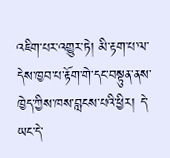འཇིག་པར་འགྱུར་ཏེ། མི་རྟག་པ་ལ་དེས་ཁྱབ་པ་རྟོག་གེ་དང་བསྟུན་ནས་ཁྱེད་ཀྱིས་ཁས་བླངས་པའི་ཕྱིར། དེ་ཡང་དེ་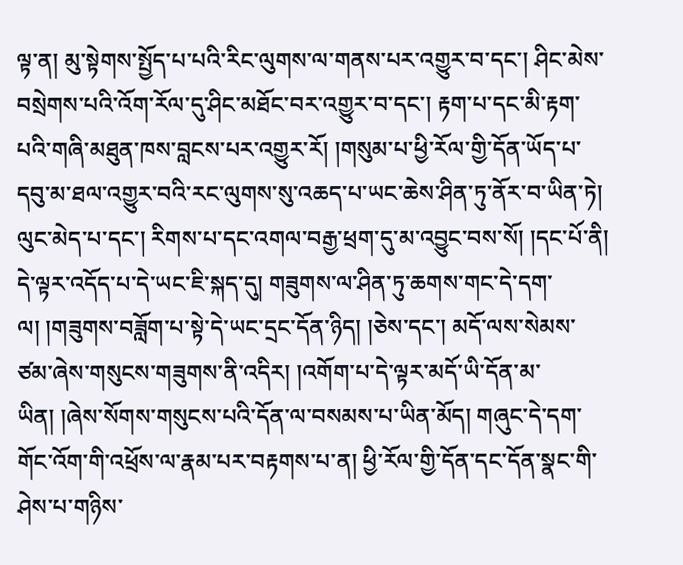ལྟ་ན། མུ་སྟེགས་སྤྱོད་པ་པའི་རིང་ལུགས་ལ་གནས་པར་འགྱུར་བ་དང་། ཤིང་མེས་བསྲེགས་པའི་འོག་རོལ་དུ་ཤིང་མཐོང་བར་འགྱུར་བ་དང་། རྟག་པ་དང་མི་རྟག་པའི་གཞི་མཐུན་ཁས་བླངས་པར་འགྱུར་རོ། །གསུམ་པ་ཕྱི་རོལ་གྱི་དོན་ཡོད་པ་དབུ་མ་ཐལ་འགྱུར་བའི་རང་ལུགས་སུ་འཆད་པ་ཡང་ཆེས་ཤིན་ཏུ་ནོར་བ་ཡིན་ཏེ། ལུང་མེད་པ་དང་། རིགས་པ་དང་འགལ་བརྒྱ་ཕྲག་དུ་མ་འབྱུང་བས་སོ། །དང་པོ་ནི། དེ་ལྟར་འདོད་པ་དེ་ཡང་ཇི་སྐད་དུ། གཟུགས་ལ་ཤིན་ཏུ་ཆགས་གང་དེ་དག་ལ། །གཟུགས་བཟློག་པ་སྟེ་དེ་ཡང་དྲང་དོན་ཉིད། །ཅེས་དང་། མདོ་ལས་སེམས་ཙམ་ཞེས་གསུངས་གཟུགས་ནི་འདིར། །འགོག་པ་དེ་ལྟར་མདོ་ཡི་དོན་མ་ཡིན། །ཞེས་སོགས་གསུངས་པའི་དོན་ལ་བསམས་པ་ཡིན་མོད། གཞུང་དེ་དག་གོང་འོག་གི་འཕྲོས་ལ་རྣམ་པར་བརྟགས་པ་ན། ཕྱི་རོལ་གྱི་དོན་དང་དོན་སྣང་གི་ཤེས་པ་གཉིས་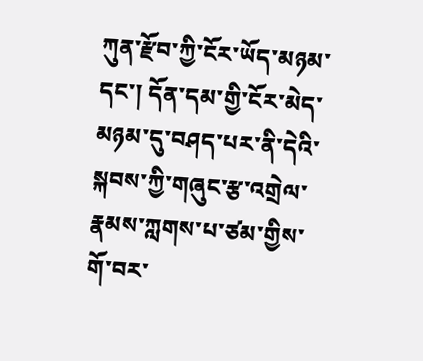ཀུན་རྫོབ་ཀྱི་ངོར་ཡོད་མཉམ་དང་། དོན་དམ་གྱི་ངོར་མེད་མཉམ་དུ་བཤད་པར་ནི་དེའི་སྐབས་ཀྱི་གཞུང་རྩ་འགྲེལ་རྣམས་ཀླགས་པ་ཙམ་གྱིས་གོ་བར་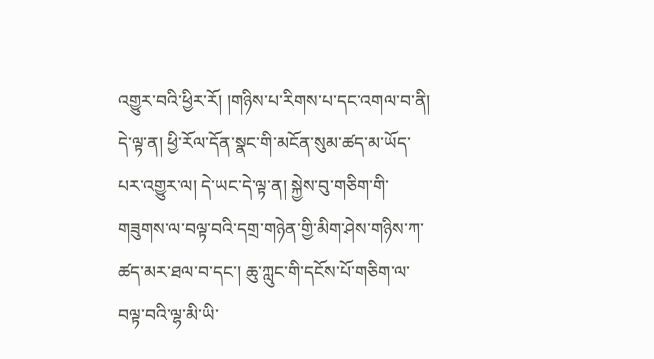འགྱུར་བའི་ཕྱིར་རོ། །གཉིས་པ་རིགས་པ་དང་འགལ་བ་ནི། དེ་ལྟ་ན། ཕྱི་རོལ་དོན་སྣང་གི་མངོན་སུམ་ཚད་མ་ཡོད་པར་འགྱུར་ལ། དེ་ཡང་དེ་ལྟ་ན། སྐྱེས་བུ་གཅིག་གི་གཟུགས་ལ་བལྟ་བའི་དགྲ་གཉེན་གྱི་མིག་ཤེས་གཉིས་ཀ་ཚད་མར་ཐལ་བ་དང་། ཆུ་ཀླུང་གི་དངོས་པོ་གཅིག་ལ་བལྟ་བའི་ལྷ་མི་ཡི་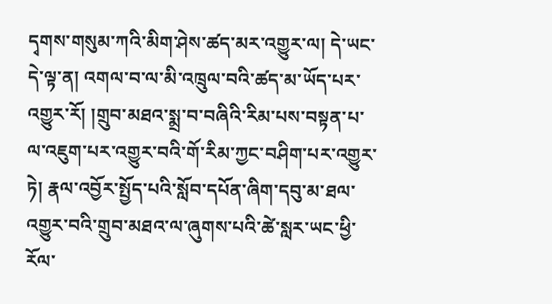དྭགས་གསུམ་ཀའི་མིག་ཤེས་ཚད་མར་འགྱུར་ལ། དེ་ཡང་དེ་ལྟ་ན། འགལ་བ་ལ་མི་འཁྲུལ་བའི་ཚད་མ་ཡོད་པར་འགྱུར་རོ། །གྲུབ་མཐའ་སྨྲ་བ་བཞིའི་རིམ་པས་བསྟན་པ་ལ་འཇུག་པར་འགྱུར་བའི་གོ་རིམ་ཀྱང་བཤིག་པར་འགྱུར་ཏེ། རྣལ་འབྱོར་སྤྱོད་པའི་སློབ་དཔོན་ཞིག་དབུ་མ་ཐལ་འགྱུར་བའི་གྲུབ་མཐའ་ལ་ཞུགས་པའི་ཚེ་སླར་ཡང་ཕྱི་རོལ་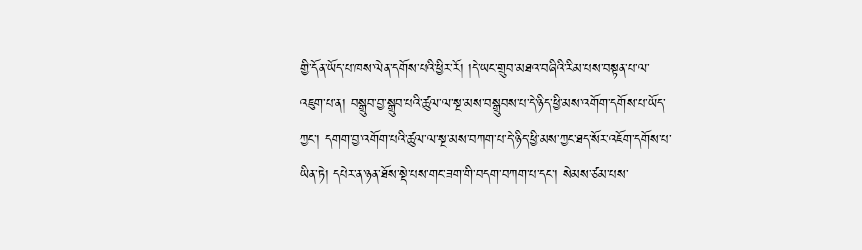གྱི་དོན་ཡོད་པ་ཁས་ལེན་དགོས་པའི་ཕྱིར་རོ། །དེ་ཡང་གྲུབ་མཐའ་བཞིའི་རིམ་པས་བསྟན་པ་ལ་འཇུག་པ་ན། བསྒྲུབ་བྱ་སྒྲུབ་པའི་ཚུལ་ལ་སྔ་མས་བསྒྲུབས་པ་དེ་ཉིད་ཕྱི་མས་འགོག་དགོས་པ་ཡོད་ཀྱང་། དགག་བྱ་འགོག་པའི་ཚུལ་ལ་སྔ་མས་བཀག་པ་དེ་ཉིད་ཕྱི་མས་ཀྱང་ཐད་སོར་འཇོག་དགོས་པ་ཡིན་ཏེ། དཔེར་ན་ཉན་ཐོས་སྡེ་པས་གང་ཟག་གི་བདག་བཀག་པ་དང་། སེམས་ཙམ་པས་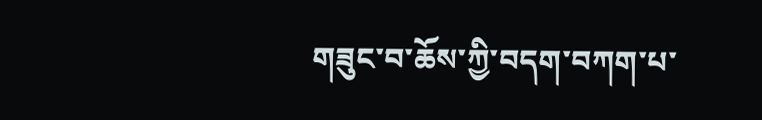གཟུང་བ་ཆོས་ཀྱི་བདག་བཀག་པ་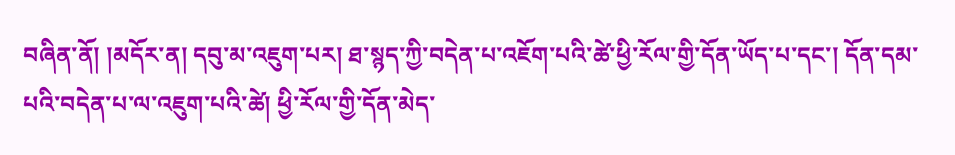བཞིན་ནོ། །མདོར་ན། དབུ་མ་འཇུག་པར། ཐ་སྙད་ཀྱི་བདེན་པ་འཇོག་པའི་ཚེ་ཕྱི་རོལ་གྱི་དོན་ཡོད་པ་དང་། དོན་དམ་པའི་བདེན་པ་ལ་འཇུག་པའི་ཚེ། ཕྱི་རོལ་གྱི་དོན་མེད་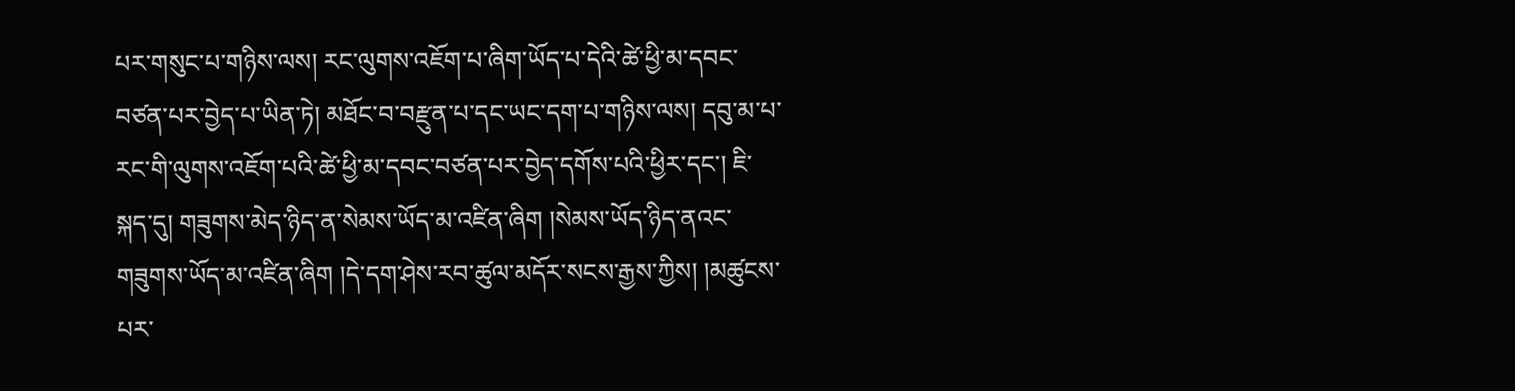པར་གསུང་པ་གཉིས་ལས། རང་ལུགས་འཇོག་པ་ཞིག་ཡོད་པ་དེའི་ཚེ་ཕྱི་མ་དབང་བཙན་པར་བྱེད་པ་ཡིན་ཏེ། མཐོང་བ་བརྫུན་པ་དང་ཡང་དག་པ་གཉིས་ལས། དབུ་མ་པ་རང་གི་ལུགས་འཇོག་པའི་ཚེ་ཕྱི་མ་དབང་བཙན་པར་བྱེད་དགོས་པའི་ཕྱིར་དང་། ཇི་སྐད་དུ། གཟུགས་མེད་ཉིད་ན་སེམས་ཡོད་མ་འཛིན་ཞིག །སེམས་ཡོད་ཉིད་ནའང་གཟུགས་ཡོད་མ་འཛིན་ཞིག །དེ་དག་ཤེས་རབ་ཚུལ་མདོར་སངས་རྒྱས་ཀྱིས། །མཚུངས་པར་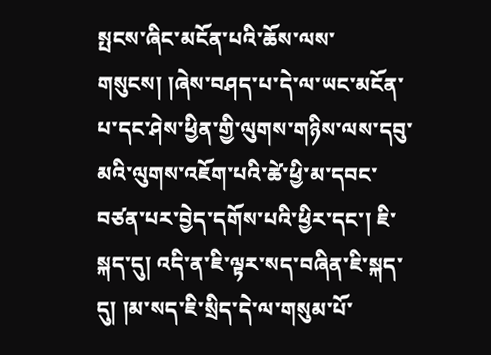སྤངས་ཞིང་མངོན་པའི་ཆོས་ལས་གསུངས། །ཞེས་བཤད་པ་དེ་ལ་ཡང་མངོན་པ་དང་ཤེས་ཕྱིན་གྱི་ལུགས་གཉིས་ལས་དབུ་མའི་ལུགས་འཇོག་པའི་ཚེ་ཕྱི་མ་དབང་བཙན་པར་བྱེད་དགོས་པའི་ཕྱིར་དང་། ཇི་སྐད་དུ། འདི་ན་ཇི་ལྟར་སད་བཞིན་ཇི་སྐད་དུ། །མ་སད་ཇི་སྲིད་དེ་ལ་གསུམ་པོ་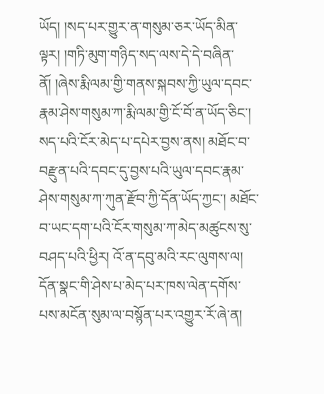ཡོད། །སད་པར་གྱུར་ན་གསུམ་ཅར་ཡོད་མིན་ལྟར། །གཏི་མུག་གཉིད་སད་ལས་དེ་དེ་བཞིན་ནོ། །ཞེས་རྨི་ལམ་གྱི་གནས་སྐབས་ཀྱི་ཡུལ་དབང་རྣམ་ཤེས་གསུམ་ཀ་རྨི་ལམ་གྱི་ངོ་བོ་ན་ཡོད་ཅིང་། སད་པའི་ངོར་མེད་པ་དཔེར་བྱས་ནས། མཐོང་བ་བརྫུན་པའི་དབང་དུ་བྱས་པའི་ཡུལ་དབང་རྣམ་ཤེས་གསུམ་ཀ་ཀུན་རྫོབ་ཀྱི་དོན་ཡོད་ཀྱང་། མཐོང་བ་ཡང་དག་པའི་ངོར་གསུམ་ཀ་མེད་མཚུངས་སུ་བཤད་པའི་ཕྱིར། འོ་ན་དབུ་མའི་རང་ལུགས་ལ། དོན་སྣང་གི་ཤེས་པ་མེད་པར་ཁས་ལེན་དགོས་པས་མངོན་སུམ་ལ་བསྙོན་པར་འགྱུར་རོ་ཞེ་ན།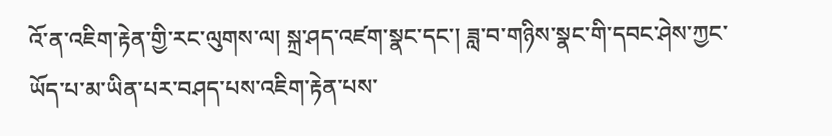འོ་ན་འཇིག་རྟེན་གྱི་རང་ལུགས་ལ། སྐྲ་ཤད་འཛག་སྣང་དང་། ཟླ་བ་གཉིས་སྣང་གི་དབང་ཤེས་ཀྱང་ཡོད་པ་མ་ཡིན་པར་བཤད་པས་འཇིག་རྟེན་པས་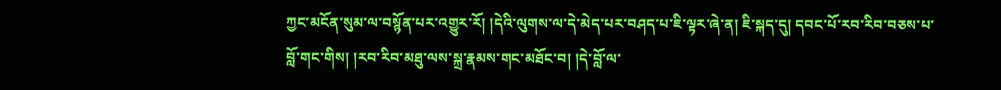ཀྱང་མངོན་སུམ་ལ་བསྙོན་པར་འགྱུར་རོ། །དེའི་ལུགས་ལ་དེ་མེད་པར་བཤད་པ་ཇི་ལྟར་ཞེ་ན། ཇི་སྐད་དུ། དབང་པོ་རབ་རིབ་བཅས་པ་བློ་གང་གིས། །རབ་རིབ་མཐུ་ལས་སྐྲ་རྣམས་གང་མཐོང་བ། །དེ་བློ་ལ་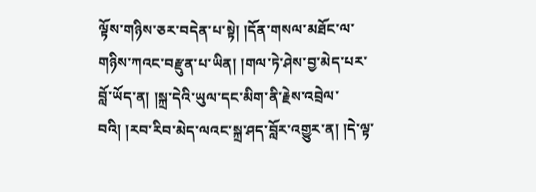ལྟོས་གཉིས་ཅར་བདེན་པ་སྟེ། །དོན་གསལ་མཐོང་ལ་གཉིས་ཀའང་བརྫུན་པ་ཡིན། །གལ་ཏེ་ཤེས་བྱ་མེད་པར་བློ་ཡོད་ན། །སྐྲ་དེའི་ཡུལ་དང་མིག་ནི་རྗེས་འབྲེལ་བའི། །རབ་རིབ་མེད་ལའང་སྐྲ་ཤད་བློར་འགྱུར་ན། །དེ་ལྟ་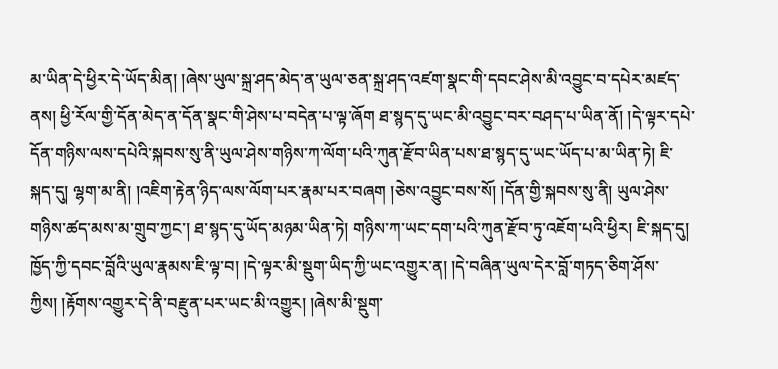མ་ཡིན་དེ་ཕྱིར་དེ་ཡོད་མིན། །ཞེས་ཡུལ་སྐྲ་ཤད་མེད་ན་ཡུལ་ཅན་སྐྲ་ཤད་འཛག་སྣང་གི་དབང་ཤེས་མི་འབྱུང་བ་དཔེར་མཛད་ནས། ཕྱི་རོལ་གྱི་དོན་མེད་ན་དོན་སྣང་གི་ཤེས་པ་བདེན་པ་ལྟ་ཞོག ཐ་སྙད་དུ་ཡང་མི་འབྱུང་བར་བཤད་པ་ཡིན་ནོ། །དེ་ལྟར་དཔེ་དོན་གཉིས་ལས་དཔེའི་སྐབས་སུ་ནི་ཡུལ་ཤེས་གཉིས་ཀ་ལོག་པའི་ཀུན་རྫོབ་ཡིན་པས་ཐ་སྙད་དུ་ཡང་ཡོད་པ་མ་ཡིན་ཏེ། ཇི་སྐད་དུ། ལྷག་མ་ནི། །འཇིག་རྟེན་ཉིད་ལས་ལོག་པར་རྣམ་པར་བཞག །ཅེས་འབྱུང་བས་སོ། །དོན་གྱི་སྐབས་སུ་ནི། ཡུལ་ཤེས་གཉིས་ཚད་མས་མ་གྲུབ་ཀྱང་། ཐ་སྙད་དུ་ཡོད་མཉམ་ཡིན་ཏེ། གཉིས་ཀ་ཡང་དག་པའི་ཀུན་རྫོབ་ཏུ་འཇོག་པའི་ཕྱིར། ཇི་སྐད་དུ། ཁྱོད་ཀྱི་དབང་བློའི་ཡུལ་རྣམས་ཇི་ལྟ་བ། །དེ་ལྟར་མི་སྡུག་ཡིད་ཀྱི་ཡང་འགྱུར་ན། །དེ་བཞིན་ཡུལ་དེར་བློ་གཏད་ཅིག་ཤོས་ཀྱིས། །རྟོགས་འགྱུར་དེ་ནི་བརྫུན་པར་ཡང་མི་འགྱུར། །ཞེས་མི་སྡུག་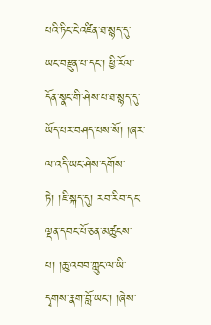པའི་ཏིང་ངེ་འཛིན་ཐ་སྙད་དུ་ཡང་བརྫུན་པ་དང་། ཕྱི་རོལ་དོན་སྣང་གི་ཤེས་པ་ཐ་སྙད་དུ་ཡོད་པར་བཤད་པས་སོ། །ཞར་ལ་འདི་ཡང་ཤེས་དགོས་ཏེ། །ཇི་སྐད་དུ། རབ་རིབ་དང་ལྡན་དབང་པོ་ཅན་མཚུངས་པ། །ཆུ་འབབ་ཀླུང་ལ་ཡི་དྭགས་རྣག་བློ་ཡང་། །ཞེས་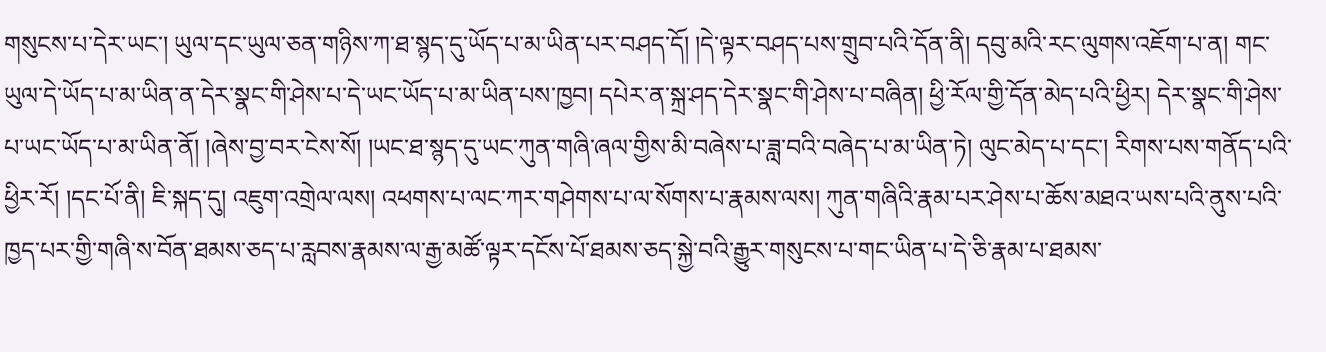གསུངས་པ་དེར་ཡང་། ཡུལ་དང་ཡུལ་ཅན་གཉིས་ཀ་ཐ་སྙད་དུ་ཡོད་པ་མ་ཡིན་པར་བཤད་དོ། །དེ་ལྟར་བཤད་པས་གྲུབ་པའི་དོན་ནི། དབུ་མའི་རང་ལུགས་འཇོག་པ་ན། གང་ཡུལ་དེ་ཡོད་པ་མ་ཡིན་ན་དེར་སྣང་གི་ཤེས་པ་དེ་ཡང་ཡོད་པ་མ་ཡིན་པས་ཁྱབ། དཔེར་ན་སྐྲ་ཤད་དེར་སྣང་གི་ཤེས་པ་བཞིན། ཕྱི་རོལ་གྱི་དོན་མེད་པའི་ཕྱིར། དེར་སྣང་གི་ཤེས་པ་ཡང་ཡོད་པ་མ་ཡིན་ནོ། །ཞེས་བྱ་བར་ངེས་སོ། །ཡང་ཐ་སྙད་དུ་ཡང་ཀུན་གཞི་ཞལ་གྱིས་མི་བཞེས་པ་ཟླ་བའི་བཞེད་པ་མ་ཡིན་ཏེ། ལུང་མེད་པ་དང་། རིགས་པས་གནོད་པའི་ཕྱིར་རོ། །དང་པོ་ནི། ཇི་སྐད་དུ། འཇུག་འགྲེལ་ལས། འཕགས་པ་ལང་ཀར་གཤེགས་པ་ལ་སོགས་པ་རྣམས་ལས། ཀུན་གཞིའི་རྣམ་པར་ཤེས་པ་ཆོས་མཐའ་ཡས་པའི་ནུས་པའི་ཁྱད་པར་གྱི་གཞི་ས་བོན་ཐམས་ཅད་པ་རླབས་རྣམས་ལ་རྒྱ་མཚོ་ལྟར་དངོས་པོ་ཐམས་ཅད་སྐྱེ་བའི་རྒྱུར་གསུངས་པ་གང་ཡིན་པ་དེ་ཅི་རྣམ་པ་ཐམས་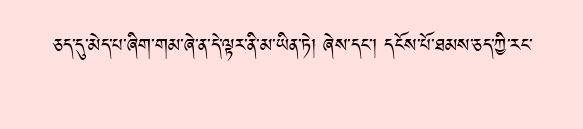ཅད་དུ་མེད་པ་ཞིག་གམ་ཞེ་ན་དེ་ལྟར་ནི་མ་ཡིན་ཏེ། ཞེས་དང་། དངོས་པོ་ཐམས་ཅད་ཀྱི་རང་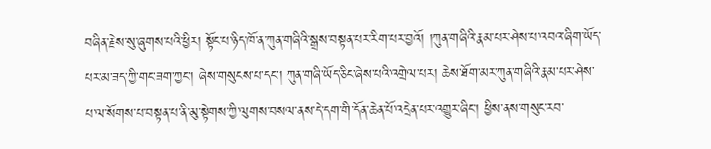བཞིན་རྗེས་སུ་ཞུགས་པའི་ཕྱིར། སྟོང་པ་ཉིད་ཁོ་ན་ཀུན་གཞིའི་སྒྲས་བསྟན་པར་རིག་པར་བྱའོ། །ཀུན་གཞིའི་རྣམ་པར་ཤེས་པ་འབའ་ཞིག་ཡོད་པར་མ་ཟད་ཀྱི་གང་ཟག་ཀྱང་། ཞེས་གསུངས་པ་དང་། ཀུན་གཞི་ཡོད་ཅིང་ཞེས་པའི་འགྲེལ་པར། ཆེས་ཐོག་མར་ཀུན་གཞིའི་རྣམ་པར་ཤེས་པ་ལ་སོགས་པ་བསྟན་པ་ནི་མུ་སྟེགས་ཀྱི་ལུགས་བསལ་ནས་དེ་དག་གི་དོན་ཆེན་པོ་འདྲེན་པར་འགྱུར་ཞིང་། ཕྱིས་ནས་གསུང་རབ་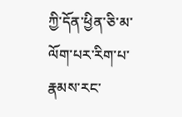ཀྱི་དོན་ཕྱིན་ཅི་མ་ལོག་པར་རིག་པ་རྣམས་རང་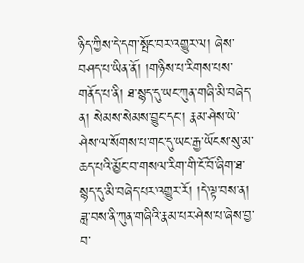ཉིད་ཀྱིས་དེ་དག་སྤོང་བར་འགྱུར་ལ། ཞེས་བཤད་པ་ཡིན་ནོ། །གཉིས་པ་རིགས་པས་གནོད་པ་ནི། ཐ་སྙད་དུ་ཡང་ཀུན་གཞི་མི་བཞེད་ན། སེམས་སེམས་བྱུང་དང་། རྣམ་ཤེས་ཡེ་ཤེས་ལ་སོགས་པ་གང་དུ་ཡང་རྒྱ་ཡོངས་སུ་མ་ཆད་པའི་མྱོང་བ་གསལ་རིག་གི་ངོ་བོ་ཞིག་ཐ་སྙད་དུ་མི་བཞེད་པར་འགྱུར་རོ། །དེ་ལྟ་བས་ན། ཟླ་བས་ནི་ཀུན་གཞིའི་རྣམ་པར་ཤེས་པ་ཞེས་བྱ་བ་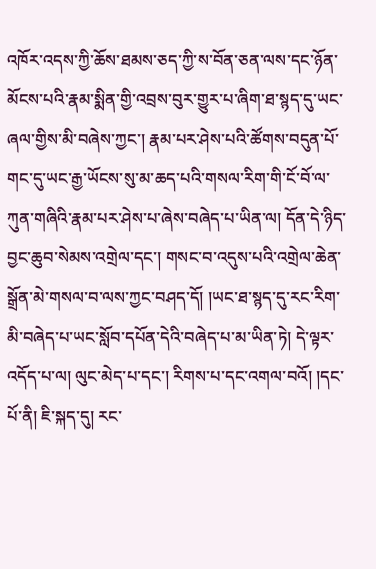འཁོར་འདས་ཀྱི་ཆོས་ཐམས་ཅད་ཀྱི་ས་བོན་ཅན་ལས་དང་ཉོན་མོངས་པའི་རྣམ་སྨིན་གྱི་འབྲས་བུར་གྱུར་པ་ཞིག་ཐ་སྙད་དུ་ཡང་ཞལ་གྱིས་མི་བཞེས་ཀྱང་། རྣམ་པར་ཤེས་པའི་ཚོགས་བདུན་པོ་གང་དུ་ཡང་རྒྱ་ཡོངས་སུ་མ་ཆད་པའི་གསལ་རིག་གི་ངོ་བོ་ལ་ཀུན་གཞིའི་རྣམ་པར་ཤེས་པ་ཞེས་བཞེད་པ་ཡིན་ལ། དོན་དེ་ཉིད་བྱང་ཆུབ་སེམས་འགྲེལ་དང་། གསང་བ་འདུས་པའི་འགྲེལ་ཆེན་སྒྲོན་མེ་གསལ་བ་ལས་ཀྱང་བཤད་དོ། །ཡང་ཐ་སྙད་དུ་རང་རིག་མི་བཞེད་པ་ཡང་སློབ་དཔོན་དེའི་བཞེད་པ་མ་ཡིན་ཏེ། དེ་ལྟར་འདོད་པ་ལ། ལུང་མེད་པ་དང་། རིགས་པ་དང་འགལ་བའོ། །དང་པོ་ནི། ཇི་སྐད་དུ། རང་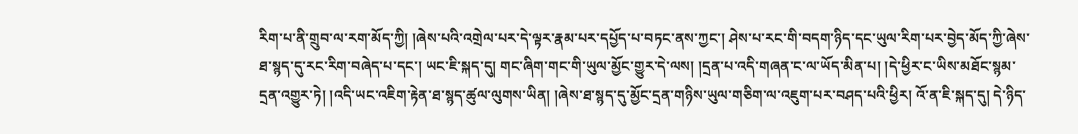རིག་པ་ནི་གྲུབ་ལ་རག་མོད་ཀྱི། །ཞེས་པའི་འགྲེལ་པར་དེ་ལྟར་རྣམ་པར་དཔྱོད་པ་བཏང་ནས་ཀྱང་། ཤེས་པ་རང་གི་བདག་ཉིད་དང་ཡུལ་རིག་པར་བྱེད་མོད་ཀྱི་ཞེས་ཐ་སྙད་དུ་རང་རིག་བཞེད་པ་དང་། ཡང་ཇི་སྐད་དུ། གང་ཞིག་གང་གི་ཡུལ་མྱོང་གྱུར་དེ་ལས། །དྲན་པ་འདི་གཞན་ང་ལ་ཡོད་མིན་པ། །དེ་ཕྱིར་ང་ཡིས་མཐོང་སྙམ་དྲན་འགྱུར་ཏེ། །འདི་ཡང་འཇིག་རྟེན་ཐ་སྙད་ཚུལ་ལུགས་ཡིན། །ཞེས་ཐ་སྙད་དུ་མྱོང་དྲན་གཉིས་ཡུལ་གཅིག་ལ་འཇུག་པར་བཤད་པའི་ཕྱིར། འོ་ན་ཇི་སྐད་དུ། དེ་ཉིད་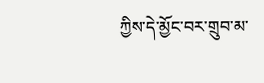ཀྱིས་དེ་མྱོང་བར་གྲུབ་མ་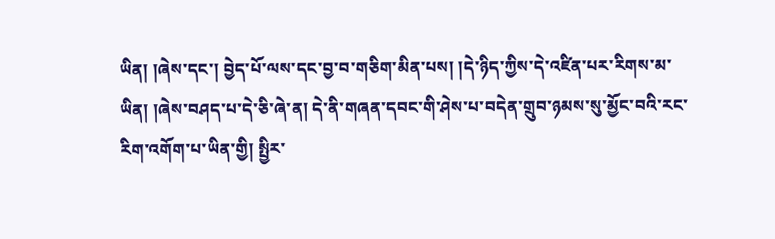ཡིན། །ཞེས་དང་། བྱེད་པོ་ལས་དང་བྱ་བ་གཅིག་མིན་པས། །དེ་ཉིད་ཀྱིས་དེ་འཛིན་པར་རིགས་མ་ཡིན། །ཞེས་བཤད་པ་དེ་ཅི་ཞེ་ན། དེ་ནི་གཞན་དབང་གི་ཤེས་པ་བདེན་གྲུབ་ཉམས་སུ་མྱོང་བའི་རང་རིག་འགོག་པ་ཡིན་གྱི། སྤྱིར་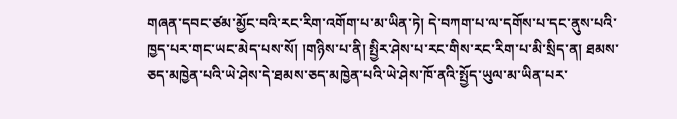གཞན་དབང་ཙམ་མྱོང་བའི་རང་རིག་འགོག་པ་མ་ཡིན་ཏེ། དེ་བཀག་པ་ལ་དགོས་པ་དང་ནུས་པའི་ཁྱད་པར་གང་ཡང་མེད་པས་སོ། །གཉིས་པ་ནི། སྤྱིར་ཤེས་པ་རང་གིས་རང་རིག་པ་མི་སྲིད་ན། ཐམས་ཅད་མཁྱེན་པའི་ཡེ་ཤེས་དེ་ཐམས་ཅད་མཁྱེན་པའི་ཡེ་ཤེས་ཁོ་ནའི་སྤྱོད་ཡུལ་མ་ཡིན་པར་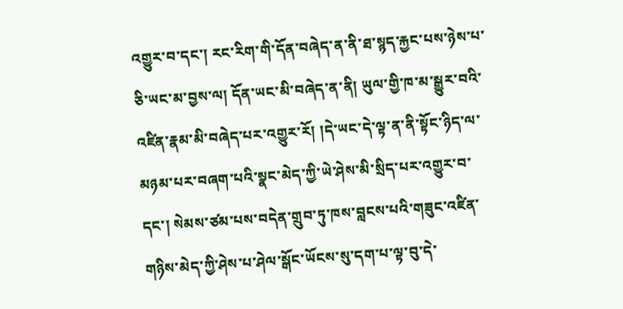འགྱུར་བ་དང་། རང་རིག་གི་དོན་བཞེད་ན་ནི་ཐ་སྙད་རྐྱང་པས་ཉེས་པ་ཅི་ཡང་མ་བྱས་ལ། དོན་ཡང་མི་བཞེད་ན་ནི། ཡུལ་གྱི་ཁ་མ་སྒྱུར་བའི་འཛིན་རྣམ་མི་བཞེད་པར་འགྱུར་རོ། །དེ་ཡང་དེ་ལྟ་ན་ནི་སྟོང་ཉིད་ལ་མཉམ་པར་བཞག་པའི་སྣང་མེད་ཀྱི་ཡེ་ཤེས་མི་སྲིད་པར་འགྱུར་བ་དང་། སེམས་ཙམ་པས་བདེན་གྲུབ་ཏུ་ཁས་བླངས་པའི་གཟུང་འཛིན་གཉིས་མེད་ཀྱི་ཤེས་པ་ཤེལ་སྒོང་ཡོངས་སུ་དག་པ་ལྟ་བུ་དེ་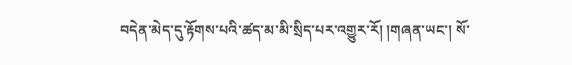བདེན་མེད་དུ་རྟོགས་པའི་ཚད་མ་མི་སྲིད་པར་འགྱུར་རོ། །གཞན་ཡང་། སོ་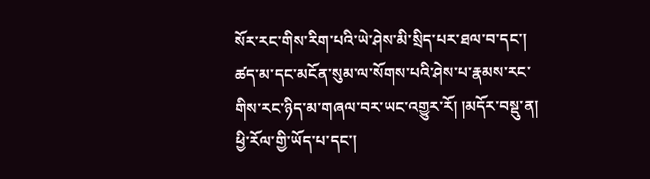སོར་རང་གིས་རིག་པའི་ཡེ་ཤེས་མི་སྲིད་པར་ཐལ་བ་དང་། ཚད་མ་དང་མངོན་སུམ་ལ་སོགས་པའི་ཤེས་པ་རྣམས་རང་གིས་རང་ཉིད་མ་གཞལ་བར་ཡང་འགྱུར་རོ། །མདོར་བསྡུ་ན། ཕྱི་རོལ་གྱི་ཡོད་པ་དང་།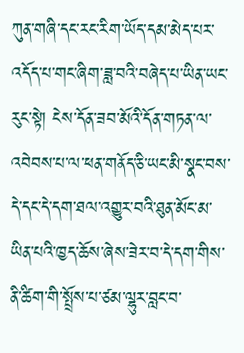ཀུན་གཞི་དང་རང་རིག་ཡོད་དམ་མེད་པར་འདོད་པ་གང་ཞིག་ཟླ་བའི་བཞེད་པ་ཡིན་ཡང་རུང་སྟེ། ངེས་དོན་ཟབ་མོའི་དོན་གཏན་ལ་འབེབས་པ་ལ་ཕན་གནོད་ཅི་ཡང་མི་སྣང་བས་དེ་དང་དེ་དག་ཐལ་འགྱུར་བའི་ཐུན་མོང་མ་ཡིན་པའི་ཁྱད་ཆོས་ཞེས་ཟེར་བ་དེ་དག་གིས་ནི་ཚིག་གི་སྤྲོས་པ་ཙམ་ལྷུར་བླང་བ་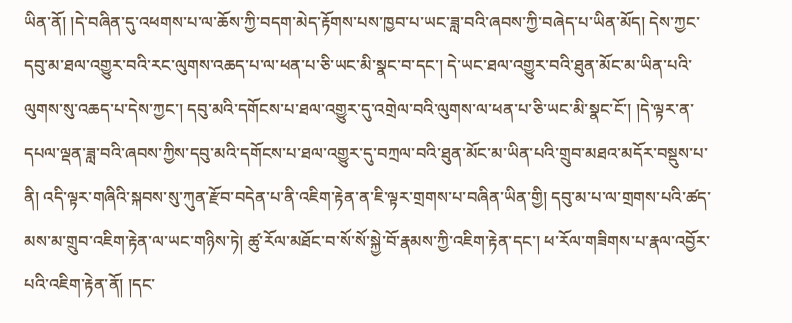ཡིན་ནོ། །དེ་བཞིན་དུ་འཕགས་པ་ལ་ཆོས་ཀྱི་བདག་མེད་རྟོགས་པས་ཁྱབ་པ་ཡང་ཟླ་བའི་ཞབས་ཀྱི་བཞེད་པ་ཡིན་མོད། དེས་ཀྱང་དབུ་མ་ཐལ་འགྱུར་བའི་རང་ལུགས་འཆད་པ་ལ་ཕན་པ་ཅི་ཡང་མི་སྣང་བ་དང་། དེ་ཡང་ཐལ་འགྱུར་བའི་ཐུན་མོང་མ་ཡིན་པའི་ལུགས་སུ་འཆད་པ་དེས་ཀྱང་། དབུ་མའི་དགོངས་པ་ཐལ་འགྱུར་དུ་འགྲེལ་བའི་ལུགས་ལ་ཕན་པ་ཅི་ཡང་མི་སྣང་ངོ་། །དེ་ལྟར་ན་དཔལ་ལྡན་ཟླ་བའི་ཞབས་ཀྱིས་དབུ་མའི་དགོངས་པ་ཐལ་འགྱུར་དུ་བཀྲལ་བའི་ཐུན་མོང་མ་ཡིན་པའི་གྲུབ་མཐའ་མདོར་བསྡུས་པ་ནི། འདི་ལྟར་གཞིའི་སྐབས་སུ་ཀུན་རྫོབ་བདེན་པ་ནི་འཇིག་རྟེན་ན་ཇི་ལྟར་གྲགས་པ་བཞིན་ཡིན་གྱི། དབུ་མ་པ་ལ་གྲགས་པའི་ཚད་མས་མ་གྲུབ་འཇིག་རྟེན་ལ་ཡང་གཉིས་ཏེ། ཚུ་རོལ་མཐོང་བ་སོ་སོ་སྐྱེ་བོ་རྣམས་ཀྱི་འཇིག་རྟེན་དང་། ཕ་རོལ་གཟིགས་པ་རྣལ་འབྱོར་པའི་འཇིག་རྟེན་ནོ། །དང་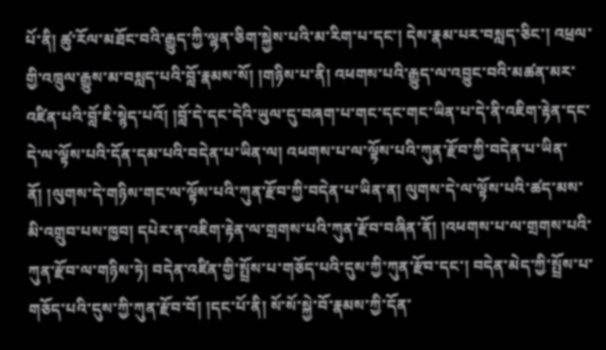པོ་ནི། ཚུ་རོལ་མཐོང་བའི་རྒྱུད་ཀྱི་ལྷན་ཅིག་སྐྱེས་པའི་མ་རིག་པ་དང་། དེས་རྣམ་པར་བསླད་ཅིང་། འཕྲལ་གྱི་འཁྲུལ་རྒྱུས་མ་བསླད་པའི་བློ་རྣམས་སོ། །གཉིས་པ་ནི། འཕགས་པའི་རྒྱུད་ལ་འབྱུང་བའི་མཚན་མར་འཛིན་པའི་བློ་ཇི་སྙེད་པའོ། །བློ་དེ་དང་དེའི་ཡུལ་དུ་བཞག་པ་གང་དང་གང་ཡིན་པ་དེ་ནི་འཇིག་རྟེན་དང་དེ་ལ་ལྟོས་པའི་དོན་དམ་པའི་བདེན་པ་ཡིན་ལ། འཕགས་པ་ལ་ལྟོས་པའི་ཀུན་རྫོབ་ཀྱི་བདེན་པ་ཡིན་ནོ། །ལུགས་དེ་གཉིས་གང་ལ་ལྟོས་པའི་ཀུན་རྫོབ་ཀྱི་བདེན་པ་ཡིན་ན། ལུགས་དེ་ལ་ལྟོས་པའི་ཚད་མས་མི་འགྲུབ་པས་ཁྱབ། དཔེར་ན་འཇིག་རྟེན་ལ་གྲགས་པའི་ཀུན་རྫོབ་བཞིན་ནོ། །འཕགས་པ་ལ་གྲགས་པའི་ཀུན་རྫོབ་ལ་གཉིས་ཏེ། བདེན་འཛིན་གྱི་སྤྲོས་པ་གཅོད་པའི་དུས་ཀྱི་ཀུན་རྫོབ་དང་། བདེན་མེད་ཀྱི་སྤྲོས་པ་གཅོད་པའི་དུས་ཀྱི་ཀུན་རྫོབ་བོ། །དང་པོ་ནི། སོ་སོ་སྐྱེ་བོ་རྣམས་ཀྱི་དོན་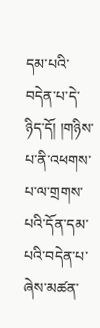དམ་པའི་བདེན་པ་དེ་ཉིད་དོ། །གཉིས་པ་ནི་འཕགས་པ་ལ་གྲགས་པའི་དོན་དམ་པའི་བདེན་པ་ཞེས་མཚན་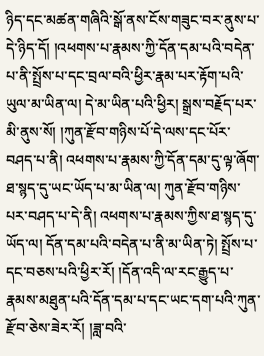ཉིད་དང་མཚན་གཞིའི་སྒོ་ནས་ངོས་གཟུང་བར་ནུས་པ་དེ་ཉིད་དོ། །འཕགས་པ་རྣམས་ཀྱི་དོན་དམ་པའི་བདེན་པ་ནི་སྤྲོས་པ་དང་བྲལ་བའི་ཕྱིར་རྣམ་པར་རྟོག་པའི་ཡུལ་མ་ཡིན་ལ། དེ་མ་ཡིན་པའི་ཕྱིར། སྒྲས་བརྗོད་པར་མི་ནུས་སོ། །ཀུན་རྫོབ་གཉིས་པོ་དེ་ལས་དང་པོར་བཤད་པ་ནི། འཕགས་པ་རྣམས་ཀྱི་དོན་དམ་དུ་ལྟ་ཞོག་ཐ་སྙད་དུ་ཡང་ཡོད་པ་མ་ཡིན་ལ། ཀུན་རྫོབ་གཉིས་པར་བཤད་པ་དེ་ནི། འཕགས་པ་རྣམས་ཀྱིས་ཐ་སྙད་དུ་ཡོད་ལ། དོན་དམ་པའི་བདེན་པ་ནི་མ་ཡིན་ཏེ། སྤྲོས་པ་དང་བཅས་པའི་ཕྱིར་རོ། །དོན་འདི་ལ་རང་རྒྱུད་པ་རྣམས་མཐུན་པའི་དོན་དམ་པ་དང་ཡང་དག་པའི་ཀུན་རྫོབ་ཅེས་ཟེར་རོ། །ཟླ་བའི་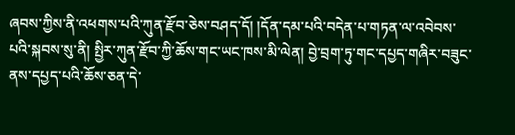ཞབས་ཀྱིས་ནི་འཕགས་པའི་ཀུན་རྫོབ་ཅེས་བཤད་དོ། །དོན་དམ་པའི་བདེན་པ་གཏན་ལ་འབེབས་པའི་སྐབས་སུ་ནི། སྤྱིར་ཀུན་རྫོབ་ཀྱི་ཆོས་གང་ཡང་ཁས་མི་ལེན། བྱེ་བྲག་ཏུ་གང་དཔྱད་གཞིར་བཟུང་ནས་དཔྱད་པའི་ཆོས་ཅན་དེ་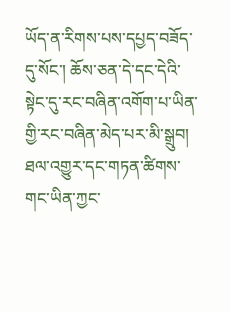ཡོད་ན་རིགས་པས་དཔྱད་བཟོད་དུ་སོང་། ཆོས་ཅན་དེ་དང་དེའི་སྟེང་དུ་རང་བཞིན་འགོག་པ་ཡིན་གྱི་རང་བཞིན་མེད་པར་མི་སྒྲུབ། ཐལ་འགྱུར་དང་གཏན་ཚིགས་གང་ཡིན་ཀྱང་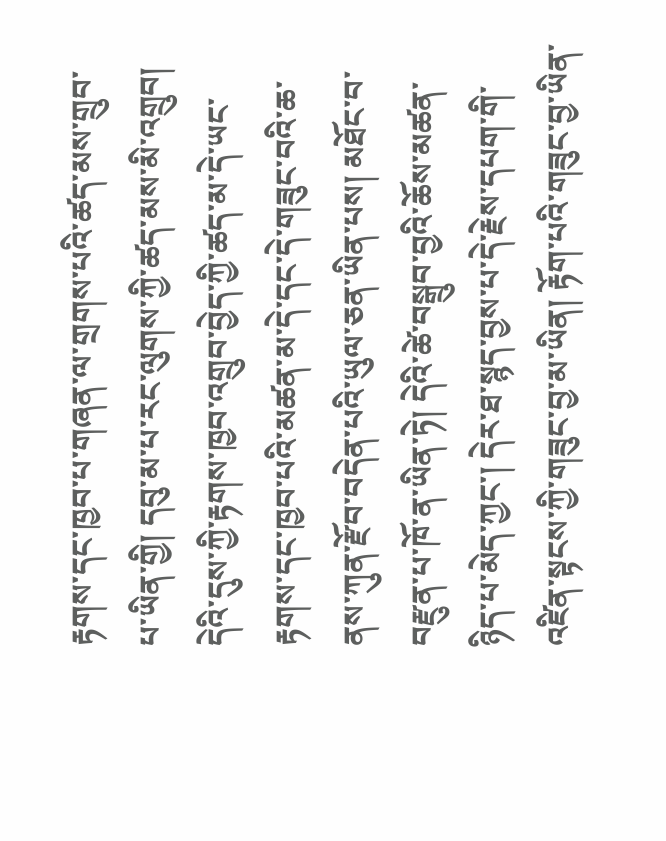རྟགས་དང་ཁྱབ་པ་གཞན་ལ་གྲགས་པའི་ཚད་མས་གྲུབ་པ་ཡིན་གྱི། དབུ་མ་པ་རང་ལུགས་ཀྱི་ཚད་མས་མི་འགྲུབ། དེའི་དུས་ཀྱི་རྟགས་ཁྱབ་འགྲུབ་བྱེད་ཀྱི་ཚད་མ་དེ་ཡང་རྟགས་དང་ཁྱབ་པའི་མཚན་མ་དེ་དང་དེ་གཟུང་བའི་ཆ་ནས་ཀུན་རྫོབ་བདེན་པའི་ཡུལ་ཅན་ཡིན་པས། མཐོང་བ་བརྫུན་པ་ཁོ་ན་ཡིན་ཏེ། དེའི་ཚེ་བསྒྲུབ་བྱའི་ཆོས་མཚན་ཉིད་པ་མེད་ཀྱང་། དེར་ཐ་སྙད་བྱས་པ་དེ་རྗེས་དཔག་གི་འཛིན་སྟངས་ཀྱི་གཟུང་བྱ་མ་ཡིན། རྟོག་པའི་གཟུང་བྱ་ཡིན་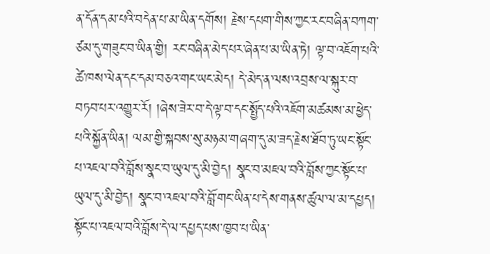ན་དོན་དམ་པའི་བདེན་པ་མ་ཡིན་དགོས། རྗེས་དཔག་གིས་ཀྱང་རང་བཞིན་བཀག་ཙམ་དུ་གཟུང་བ་ཡིན་གྱི། རང་བཞིན་མེད་པར་ཞེན་པ་མ་ཡིན་ཏེ། ལྟ་བ་འཇོག་པའི་ཚེ་ཁས་ལེན་དང་དམ་བཅའ་གང་ཡང་མེད། དེ་མེད་ན་ལས་འབྲས་ལ་སྐུར་བ་བཏབ་པར་འགྱུར་རོ། །ཞེས་ཟེར་བ་དེ་ལྟ་བ་དང་སྤྱོད་པའི་འཇོག་མཚམས་མ་ཕྱེད་པའི་སྐྱོན་ཡིན། ལམ་གྱི་སྐབས་སུ་མཉམ་གཞག་དུ་མ་ཟད་རྗེས་ཐོབ་ཏུ་ཡང་སྟོང་པ་འཇལ་བའི་བློས་སྣང་བ་ཡུལ་དུ་མི་བྱེད། སྣང་བ་མཇལ་བའི་བློས་ཀྱང་སྟོང་པ་ཡུལ་དུ་མི་བྱེད། སྣང་བ་འཇལ་བའི་བློ་གང་ཡིན་པ་དེས་གནས་ཚུལ་ལ་མ་དཔྱད། སྟོང་པ་འཇལ་བའི་བློས་དེ་ལ་དཔྱད་པས་ཁྱབ་པ་ཡིན་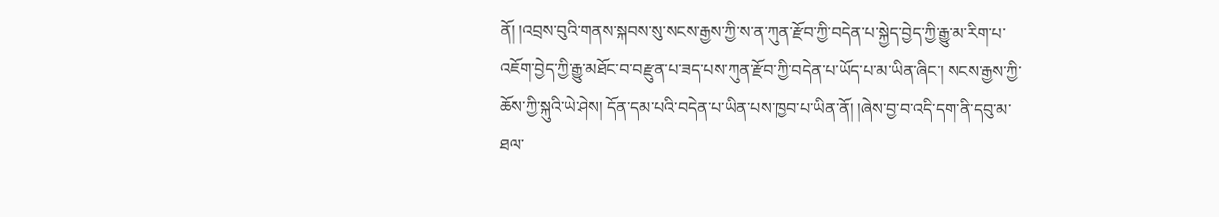ནོ། །འབྲས་བུའི་གནས་སྐབས་སུ་སངས་རྒྱས་ཀྱི་ས་ན་ཀུན་རྫོབ་ཀྱི་བདེན་པ་སྐྱེད་བྱེད་ཀྱི་རྒྱུ་མ་རིག་པ་འཇོག་བྱེད་ཀྱི་རྒྱུ་མཐོང་བ་བརྫུན་པ་ཟད་པས་ཀུན་རྫོབ་ཀྱི་བདེན་པ་ཡོད་པ་མ་ཡིན་ཞིང་། སངས་རྒྱས་ཀྱི་ཆོས་ཀྱི་སྐུའི་ཡེ་ཤེས། དོན་དམ་པའི་བདེན་པ་ཡིན་པས་ཁྱབ་པ་ཡིན་ནོ། །ཞེས་བྱ་བ་འདི་དག་ནི་དབུ་མ་ཐལ་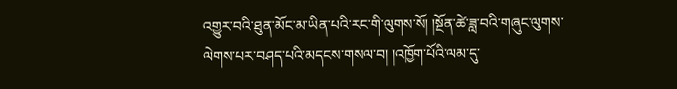འགྱུར་བའི་ཐུན་མོང་མ་ཡིན་པའི་རང་གི་ལུགས་སོ། །སྔོན་ཚེ་ཟླ་བའི་གཞུང་ལུགས་ལེགས་པར་བཤད་པའི་མདངས་གསལ་བ། །འཁྱོག་པོའི་ལམ་དུ་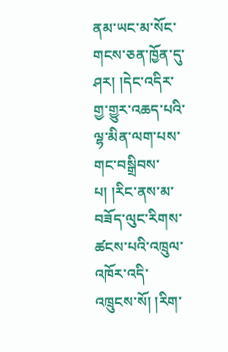ནམ་ཡང་མ་སོང་གངས་ཅན་ཁྱོན་དུ་ཤར། །དེང་འདིར་གྱ་གྱུར་འཆད་པའི་ལྷ་མིན་ལག་པས་གང་བསྒྲིབས་པ། །རིང་ནས་མ་བཟོད་ལུང་རིགས་ཚངས་པའི་འཁྲུལ་འཁོར་འདི་འཁྲུངས་སོ། །རིག་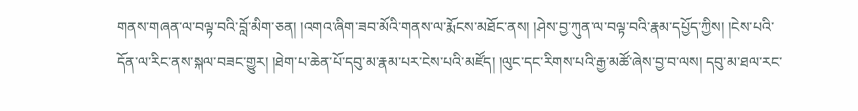གནས་གཞན་ལ་བལྟ་བའི་བློ་མིག་ཅན། །འགའ་ཞིག་ཟབ་མོའི་གནས་ལ་རྨོངས་མཐོང་ནས། །ཤེས་བྱ་ཀུན་ལ་བལྟ་བའི་རྣམ་དཔྱོད་ཀྱིས། །ངེས་པའི་དོན་ལ་རིང་ནས་སྐལ་བཟང་གྱུར། །ཐེག་པ་ཆེན་པོ་དབུ་མ་རྣམ་པར་ངེས་པའི་མཛོད། །ལུང་དང་རིགས་པའི་རྒྱ་མཚོ་ཞེས་བྱ་བ་ལས། དབུ་མ་ཐལ་རང་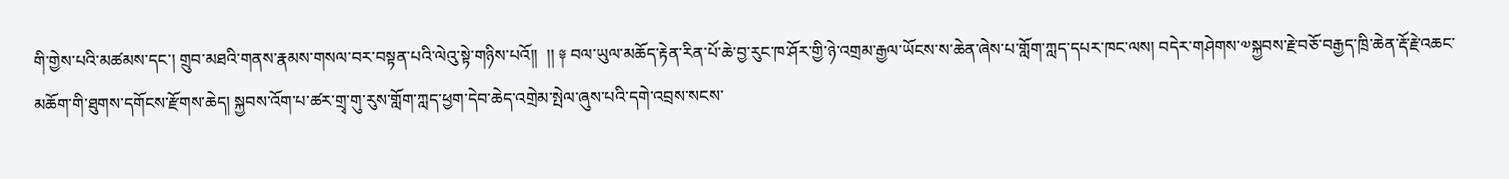གི་གྱེས་པའི་མཚམས་དང་། གྲུབ་མཐའི་གནས་རྣམས་གསལ་བར་བསྟན་པའི་ལེའུ་སྟེ་གཉིས་པའོ།།  །། ༈ བལ་ཡུལ་མཆོད་རྟེན་རིན་པོ་ཆེ་བྱ་རུང་ཁ་ཤོར་གྱི་ཉེ་འགྲམ་རྒྱལ་ཡོངས་ས་ཆེན་ཞེས་པ་གློག་ཀླད་དཔར་ཁང་ལས། བདེར་གཤེགས་༧སྐྱབས་རྗེ་བཅོ་བརྒྱད་ཁྲི་ཆེན་རྡོ་རྗེ་འཆང་མཆོག་གི་ཐུགས་དགོངས་རྫོགས་ཆེད། སྐྱབས་འོག་པ་ཚར་གྲྭ་གུ་རུས་གློག་ཀླད་ཕྱག་དེབ་ཆེད་འགྲེམ་སྤེལ་ཞུས་པའི་དགེ་འབྲས་སངས་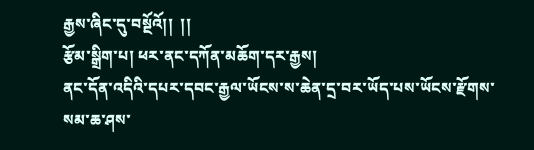རྒྱས་ཞིང་དུ་བསྔོའོ།།  །།
རྩོམ་སྒྲིག་པ། ཕར་ནང་དཀོན་མཆོག་དར་རྒྱས།
ནང་དོན་འདིའི་དཔར་དབང་རྒྱལ་ཡོངས་ས་ཆེན་དྲ་བར་ཡོད་པས་ཡོངས་རྫོགས་སམ་ཆ་ཤས་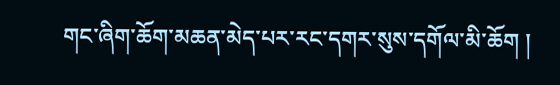གང་ཞིག་ཆོག་མཆན་མེད་པར་རང་དགར་སུས་དགོལ་མི་ཆོག །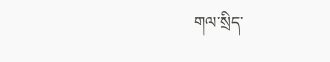གལ་སྲིད་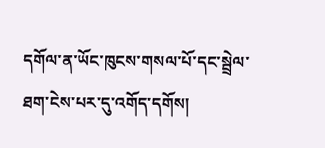དགོལ་ན་ཡོང་ཁུངས་གསལ་པོ་དང་སྦྲེལ་ཐག་ངེས་པར་དུ་འགོད་དགོས།